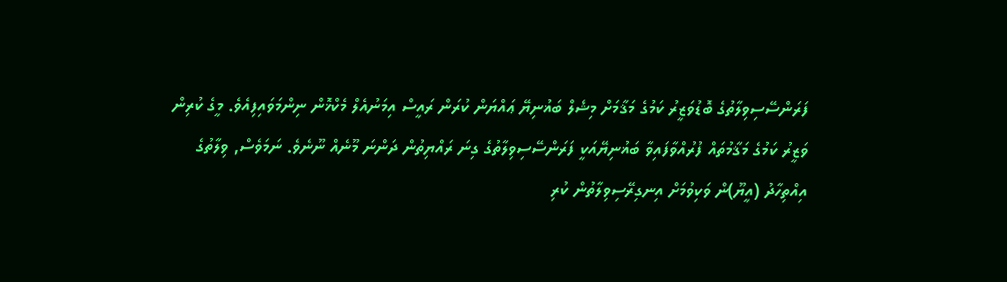ފަރަންސޭސިވިލާތުގެ ބޮޑުވަޒީރު ކަމުގެ މަޤާމަށް މިޝެލް ބަޣުނިޔޭ ޢައްޔަން ކުރަން ރައީސް އިމަނުއެލް މެކްޚޮން ނިންމަވައިފިއެވެ. މީގެ ކުރިން ވަޒީރު ކަމުގެ މަޤާމުތައް ފުރުއްވާފައިވާ ބަޣުނިޔޭއަކީ ފަރަންސޭސިވިލާތުގެ ގިނަ ރައްޔިތުން ދަންނަ މޫނެއް ނޫނެވެ. ނަމަވެސް, ވިލާތުގެ އިއްތިހާދު (އީޔޫ)ން ވަކިވުމަށް އިނގިރޭސިވިލާތުން ކުރި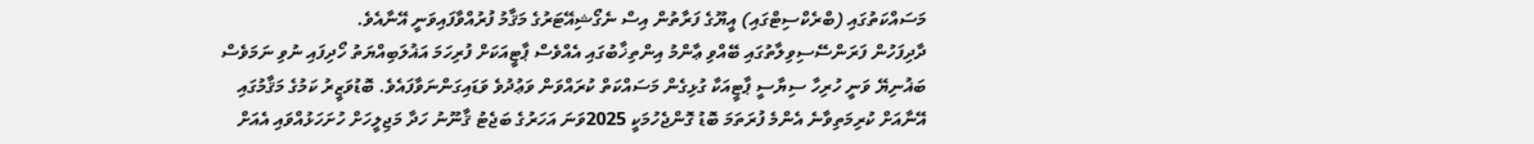މަސައްކަތުގައި (ބްރެކްސިޓްގައި) އީޔޫގެ ފަރާތުން އިސް ނެގޯޝިއޭޓަރުގެ މަޤާމު ފުރުއްވާފައިވަނީ އޭނާއެވެ.
ދާދިފަހުން ފަރަންސޭސިވިލާތުގައި ބޭއްވި ޢާންމު އިންތިޚާބުގައި އެއްވެސް ޕާޓީއަކަށް ފުރިހަމަ އަޣުލަބިއްޔަތު ހޯދިފައި ނުވި ނަމަވެސް ބަޣުނިޔޭ ވަނީ ހުރިހާ ސިޔާސީ ޕާޓީއަކާ ގުޅިގެން މަސައްކަތް ކުރައްވަން ވަޢުދުވެ ވަޑައިގަންނަވާފައެވެ. ބޮޑުވަޒީރު ކަމުގެ މަޤާމުގައި އޭނާއަށް ކުރިމަތިވާނެ އެންމެ ފުރަތަމަ ބޮޑު ގޮންޖެހުމަކީ 2025ވަނަ އަހަރުގެ ބަޖެޓު ޤާނޫނު ހަދާ މަޖިލީހަށް ހުށަހަޅުއްވައި އެއަށް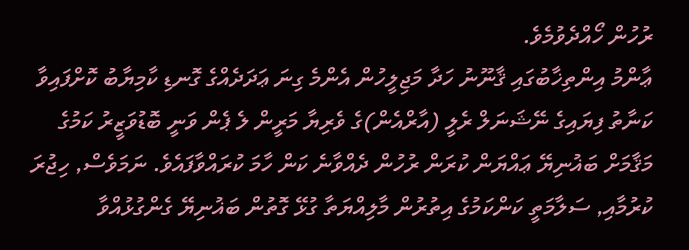ރުހުން ހޯއްދެވުމެވެ.
ޢާންމު އިންތިޚާބުގައި ޤާނޫނު ހަދާ މަޖިލީހުން އެންމެ ގިނަ ޢަދަދެއްގެ ގޮނޑި ކާމިޔާބު ކޮށްފައިވާ ކަނާތު ފިޔައިގެ ނޭޝަނަލް ރެލީ (އާރްއެން)ގެ ވެރިޔާ މަރީން ލެ ޕެން ވަނީ ބޮޑުވަޒީރު ކަމުގެ މަޤާމަށް ބަޣުނިޔޭ ޢައްޔަން ކުރަން ރުހުން ދެއްވާނެ ކަން ހާމަ ކުރައްވާފައެވެ. ނަމަވެސް, ހިޖުރަ ކުރުމާއި, ސަލާމަތީ ކަންކަމުގެ އިތުރުން މާލިއްޔަތާ ގުޅޭ ގޮތުން ބަޣުނިޔޭ ގެންގުޅުއްވާ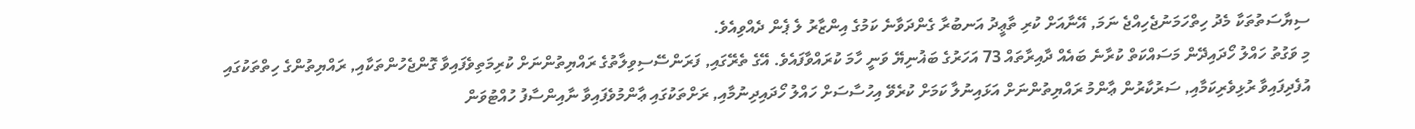ސިޔާސަތުތަކާ މެދު ހިތްހަމަނުޖެހިއްޖެ ނަމަ, އޭނާއަށް ކުރި ތާޢީދު އަނބުރާ ގެންދަވާނެ ކަމުގެ އިންޒާރު ލެ ޕެން ދެއްވިއެވެ.
މި ވަގުތު ހައްލު ހޯދައިދޭން މަސައްކަތް ކުރާނެ ބައެއް ދާއިރާތައް 73 އަހަރުގެ ބަޣުނިޔޭ ވަނީ ހާމަ ކުރައްވާފައެވެ. އޭގެ ތެރޭގައި, ފަރަންސޭސިވިލާތުގެ ރައްޔިތުންނަށް ކުރިމަތިވެފައިވާ ގޮންޖެހުންތަކާއި, ރައްޔިތުންގެ ހިތްތަކުގައި އުފެދިފައިވާ ރުޅިވެރިކަމާއި, ސަރުކާރުން ޢާންމު ރައްޔިތުންނަށް އަޅައިނުލާ ކަމަށް ކުރެވޭ އިހުސާސަށް ހައްލު ހޯދައިދިނުމާއި, ރަށްތަކުގައި ޢާންމުވެފައިވާ ނާއިންސާފު ހުއްޓުވަން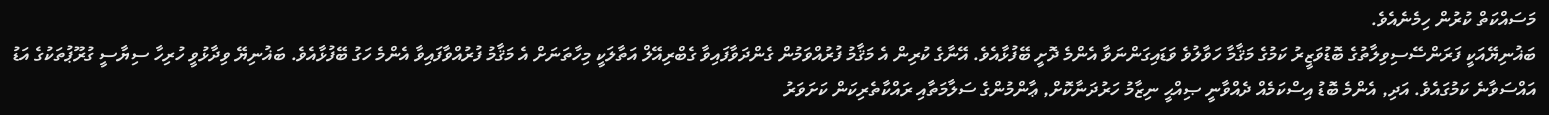މަސައްކަތް ކުރުން ހިމެނެއެވެ.
ބަޣުނިޔޭއަކީ ފަރަންސޭސިވިލާތުގެ ބޮޑުވަޒީރު ކަމުގެ މަޤާމާ ހަވާލުވެ ވަޑައިގަންނަވާ އެންމެ ދޮށީ ބޭފުޅާއެވެ. އޭނާގެ ކުރިން އެ މަޤާމު ފުރުއްވަމުން ގެންދަވާފައިވާ ގެބްރިއޭލް އަތާލަކީ މިހާތަނަށް އެ މަޤާމު ފުރުއްވާފައިވާ އެންމެ ހަގު ބޭފުޅާއެވެ. ބަޣުނިޔޭ ވިދާޅުވީ ހުރިހާ ސިޔާސީ ގުރޫޕުތަކުގެ އަޑު އައްސަވާނެ ކަމުގައެވެ. އަދި, އެންމެ ބޮޑު އިސްކަމެއް ދެއްވާނީ ޞިއްޙީ ނިޒާމު ހަރުދަނާކޮށް, ޢާންމުންގެ ސަލާމަތާއި ރައްކާތެރިކަން ކަށަވަރު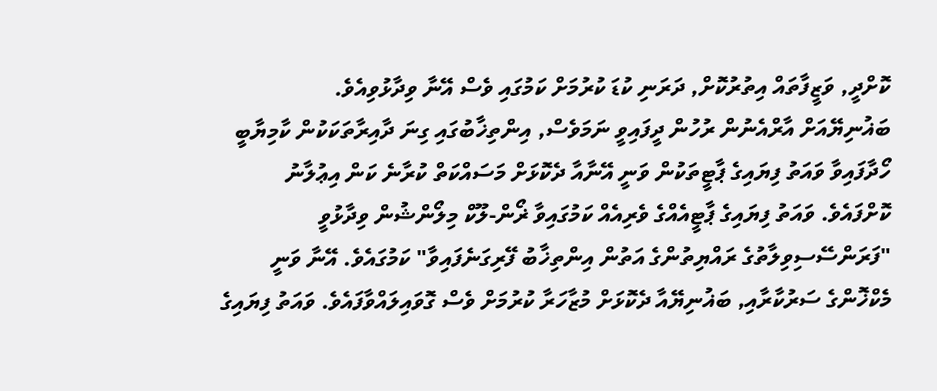ކޮށްދީ, ވަޒީފާތައް އިތުރުކޮށް, ދަރަނި ކުޑަ ކުރުމަށް ކަމުގައި ވެސް އޭނާ ވިދާޅުވިއެވެ.
ބަޣުނިޔޭއަށް އާރްއެނުން ރުހުން ދީފައިވީ ނަމަވެސް, އިންތިޚާބުގައި ގިނަ ދާއިރާތަކަކުން ކާމިޔާބީ ހޯދާފައިވާ ވައަތު ފިޔައިގެ ޕާޓީތަކުން ވަނީ އޭނާއާ ދެކޮޅަށް މަސައްކަތް ކުރާނެ ކަން އިޢުލާނު ކޮށްފައެވެ. ވައަތު ފިޔައިގެ ޕާޓީއެއްގެ ވެރިއެއް ކަމުގައިވާ ޜޯން-ލޫކް މިލޯންޝުން ވިދާޅުވީ "ފަރަންސޭސިވިލާތުގެ ރައްޔިތުންގެ އަތުން އިންތިޚާބު ފޭރިގަނެފައިވާ" ކަމުގައެވެ. އޭނާ ވަނީ މެކްޚޮންގެ ސަރުކާރާއި, ބަޣުނިޔޭއާ ދެކޮޅަށް މުޒާހަރާ ކުރުމަށް ވެސް ގޮވައިލައްވާފައެވެ. ވައަތު ފިޔައިގެ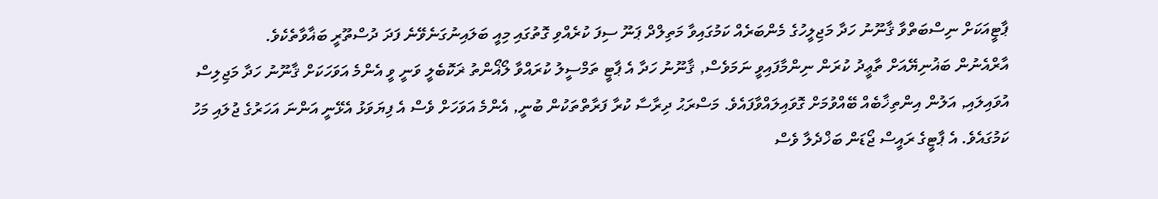ޕާޓީއަކަށް ނިސްބަތްވާ ޤާނޫނު ހަދާ މަޖިލީހުގެ މެންބަރެއް ކަމުގައިވާ މަތިލްދް ޕަނޫ ސިފަ ކުރެއްވި ގޮތުގައި މިއީ ބަލައިނުގަނެވޭނެ ފަދަ ދުސްތޫރީ ބަޣާވާތެކެވެ.
އާރްއެނުން ބަޣުނިޔޭއަށް ތާޢީދު ކުރަން ނިންމާފައިވީ ނަމަވެސް, ޤާނޫނު ހަދާ އެ ޕާޓީ ތަމްސީލު ކުރައްވާ ލޯޣޯންތު ޜަކޮބެލީ ވަނީ ވީ އެންމެ އަވަހަކަށް ޤާނޫނު ހަދާ މަޖިލިސް އުވައިލައި, އަލުން އިންތިޚާބެއް ބޭއްވުމަށް ގޮވައިލައްވާފައެވެ. މަސްރަޙު ދިރާސާ ކުރާ ފަރާތްތަކުން ބުނީ, އެންމެ އަވަހަށް ވެސް އެ ފިޔަވަޅު އެޅޭނީ އަންނަ އަހަރުގެ ޖުލައި މަހު ކަމުގައެވެ. އެ ޕާޓީގެ ރައީސް ޖޯޑަން ބަޚްދެލާ ވެސް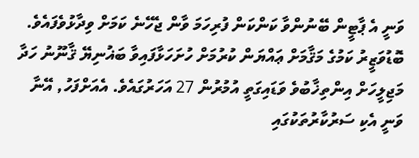ވަނީ އެ ޕާޓީން ބޭނުންވާ ކަންކަން ފުރިހަމަ ވާން ޖެހޭނެ ކަމަށް ވިދާޅުވެފައެވެ.
ބޮޑުވަޒީރު ކަމުގެ މަޤާމަށް ޢައްޔަން ކުރުމަށް ހުށަހަޅާފައިވާ ބަޣުނިޔޭ ޤާނޫނު ހަދާ މަޖިލީހަށް އިންތިޚާބުވެ ވަޑައިގަތީ އުމުރުން 27 އަހަރުގައެވެ. އެއަށްފަހު, އޭނާ ވަނީ އެކި ސަރުކާރުތަކުގައި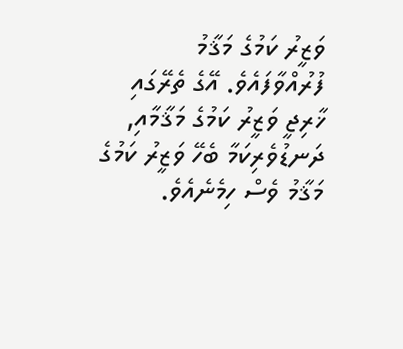ވަޒީރު ކަމުގެ މަޤާމު ފުރުއްވާފައެވެ. އޭގެ ތެރޭގައި ޚާރިޖީ ވަޒީރު ކަމުގެ މަޤާމާއި, ދަނޑުވެރިކަމާ ބެހޭ ވަޒީރު ކަމުގެ މަޤާމު ވެސް ހިމެނެއެވެ.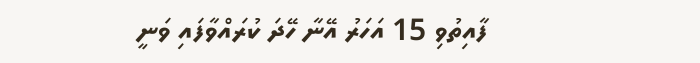ފާއިތުވި 15 އަހަރު އޭނާ ހޭދަ ކުރައްވާފައި ވަނީ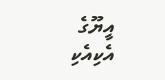އީޔޫގެ އެކިއެކި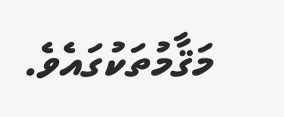މަޤާމުތަކުގައެވެ.